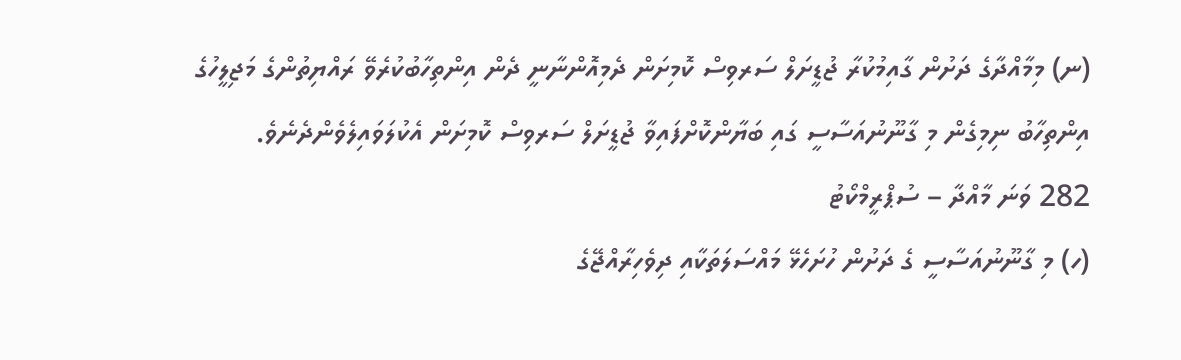(ނ) މިމާއްދާގެ ދަށުން ގާއިމުކުރާ ޖުޑީށަލް ސަރވިސް ކޮމިށަން ދެމިއޮންނާނީ ދެން އިންތިހާބުކުރެވޭ ރައްޔިތުންގެ މަޖިލީހުގެ އިންތިހާބު ނިމިގެން މި ގާނޫނުއަސާސީ ގައި ބަޔާންކޮށްފައިވާ ޖުޑީށަލް ސަރވިސް ކޮމިށަން އެކުލަވައިލެވެންދެނެވެ.
282 ވަނަ މާއްދާ – ސުޕްރީމްކޯޓު
(ހ) މި ގާނޫނުއަސާސީ ގެ ދަށުން ހުށަހެޅޭ މައްސަލަތަކާއި ދިވެހިރާއްޖޭގެ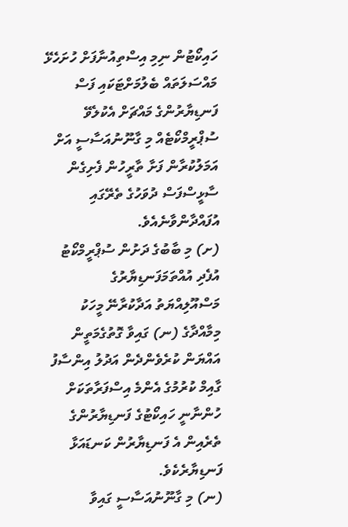ހައިކޯޓުން ނިމި އިސްތިއުނާފަށް ހުށަހެޅޭ މައްސަލަތައް ބެލުމަށްޓަކައި ފަސް ފަނޑިޔާރުންގެ މައްޗަށް އެކުލެވޭ ސުޕްރީމްކޯޓެއް މި ގާނޫނުއަސާސީ އަށް އަމަލުކުރާން ފަށާ ތާރީހުން ފެށިގެން ސާޅީސްފަސް ދުވަހުގެ ތެރޭގައި އުފައްދާންވާނެއެވެ.
(ށ) މި ބާބުގެ ދަށުން ސުޕްރީމްކޯޓު އުފެދި އުއްތަމަފަނޑިޔާރުގެ މަސްއޫލިއްޔަތު އަދާކުރާނޭ މީހަކު މިމާއްދާގެ (ނ) ގައިވާ ގޮތުގެމަތީން އައްޔަން ކުރެވެންދެން އަދުލު އިންސާފު ގާއިމް ކުރުމުގެ އެންމެ އިސްފަރާތަކަށް ހުންނާނީ ހައިކޯޓުގެ ފަނޑިޔާރުންގެ ތެރެއިން އެ ފަނޑިޔާރުން ކަނޑައަޅާ ފަނޑިޔާރެކެވެ.
(ނ) މި ގާނޫނުއަސާސީ ގައިވާ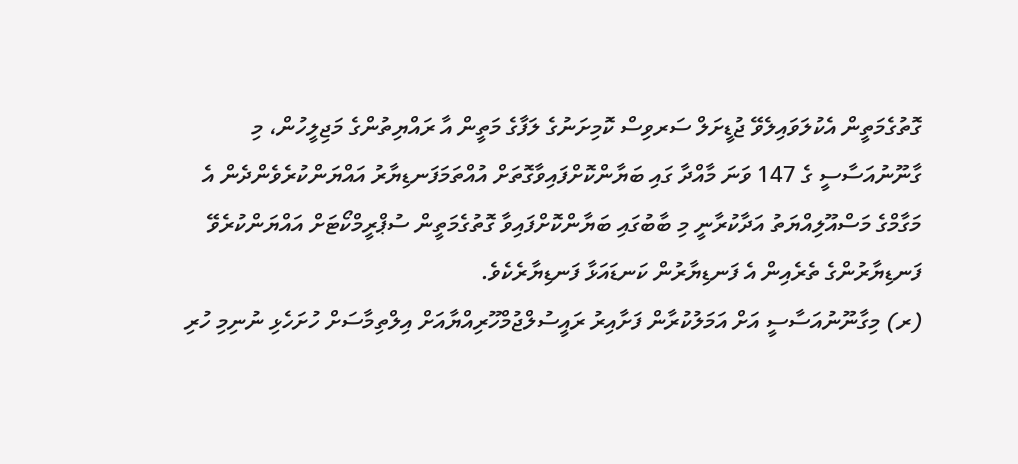ގޮތުގެމަތީން އެކުލަވައިލެވޭ ޖުޑީށަލް ސަރވިސް ކޮމިށަނުގެ ލަފާގެ މަތީން އާ ރައްޔިތުންގެ މަޖިލީހުން، މި ގާނޫނުއަސާސީ ގެ 147 ވަނަ މާއްދާ ގައި ބަޔާންކޮށްފައިވާގޮތަށް އުއްތަމަފަނޑިޔާރު އައްޔަންކުރެވެންދެން އެ މަގާމްގެ މަސްއޫލިއްޔަތު އަދާކުރާނީ މި ބާބުގައި ބަޔާންކޮށްފައިވާ ގޮތުގެމަތީން ސުޕްރީމްކޯޓަށް އައްޔަންކުރެވޭ ފަނޑިޔާރުންގެ ތެރެއިން އެ ފަނޑިޔާރުން ކަނޑައަޅާ ފަނޑިޔާރެކެވެ.
(ރ) މިގާނޫނުއަސާސީ އަށް އަމަލުކުރާން ފަށާއިރު ރައީސުލްޖުމްހޫރިއްޔާއަށް އިލްތިމާސަށް ހުށަހެޅި ނުނިމި ހުރި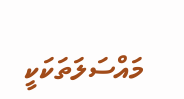މައްސަލަތަކަކީ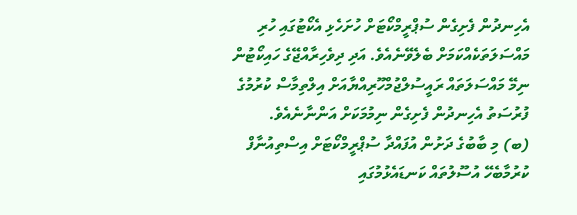އެހިނދުން ފެށިގެން ސުޕްރީމްކޯޓަށް ހުށަހެޅި އެކޯޓުގައި ހުރި މައްސަލަތަކެއްކަމަށް ބެލެވޭނެއެވެ. އަދި ދިވެހިރާއްޖޭގެ ހައިކޯޓުން ނިމޭ މައްސަލަތައް ރައީސުލްޖުމްހޫރިއްޔާއަށް އިލްތިމާސް ކުރުމުގެ ފުރުސަތު އެހިނދުން ފެށިގެން ނިމުމަކަށް އަންނާނެއެވެ.
(ބ) މި ބާބުގެ ދަށުން އުފައްދާ ސުޕްރީމްކޯޓަށް އިސްތިއުނާފް ކުރުމާބެހޭ އުސޫލުތައް ކަނޑައެޅުމުގައި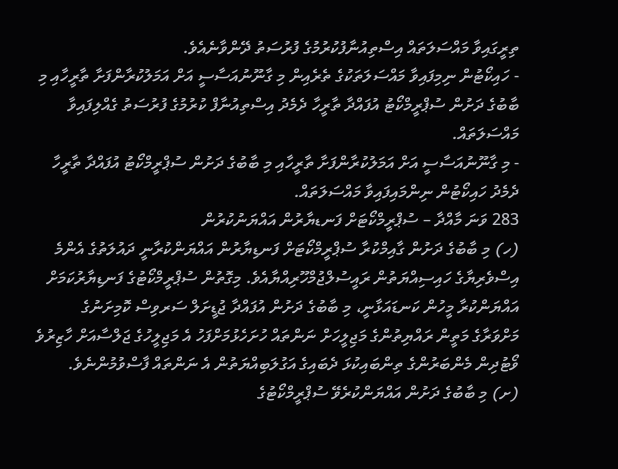ތިރީގައިވާ މައްސަލަތައް އިސްތިއުނާފުކުރުމުގެ ފުރުސަތު ދޭންވާނެއެވެ.
- ހައިކޯޓުން ނިމިފައިވާ މައްސަލަތަކުގެ ތެރެއިން މި ގާނޫނުއަސާސީ އަށް އަމަލުކުރާންފަށާ ތާރީހާއި މި ބާބުގެ ދަށުން ސުޕްރީމްކޯޓު އުފައްދާ ތާރީހާ ދެމެދު އިސްތިއުނާފް ކުރުމުގެ ފުރުސަތު ގެއްލިފައިވާ މައްސަލަތައް.
- މި ގާނޫނުއަސާސީ އަށް އަމަލުކުރާންފަށާ ތާރީހާއި މި ބާބުގެ ދަށުން ސުޕްރީމްކޯޓު އުފައްދާ ތާރީހާ ދެމެދު ހައިކޯޓުން ނިންމައިފައިވާ މައްސަލަތައް.
283 ވަނަ މާއްދާ – ސުޕްރީމްކޯޓަށް ފަނޑޔާރުން އައްޔަނުކުރުން
(ހ) މި ބާބުގެ ދަށުން ގާއިމްކުރާ ސުޕްރީމްކޯޓަށް ފަނޑިޔާރުން އައްޔަންކުރާނީ ދައުލަތުގެ އެންމެ އިސްވެރިޔާގެ ހައިސިއްޔަތުން ރައީސުލްޖުމްހޫރިއްޔާއެވެ. މިގޮތުން ސުޕްރީމްކޯޓުގެ ފަނޑިޔާރުކަމަށް އައްޔަންކުރާ މީހުން ކަނޑައަޅާނީ، މި ބާބުގެ ދަށުން އުފައްދާ ޖުޑީށަލް ސަރވިސް ކޮމިށަނުގެ މަށްވަރާގެ މަތީން ރައްޔިތުންގެ މަޖިލީހަށް ނަންތައް ހުށަހެޅުމަށްފަހު އެ މަޖިލީހުގެ ޖަލްސާއަށް ހާޒިރުވެ ވޯޓުދިން މެންބަރުންގެ ތިންބައިކުޅަ ދެބައިގެ އަގުލަބިއްޔަތުން އެ ނަންތައް ފާސްވުމުންނެވެ.
(ށ) މި ބާބުގެ ދަށުން އައްޔަންކުރެވޭ ސުޕްރީމްކޯޓުގެ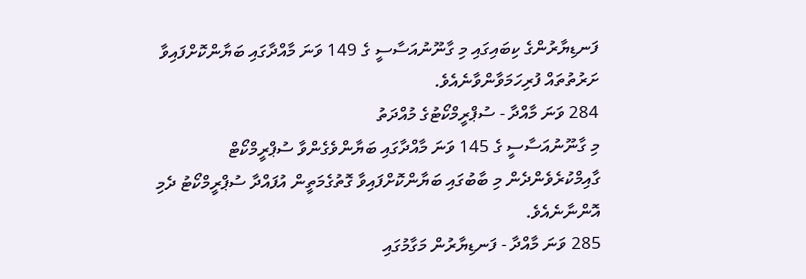ފަނޑިޔާރުންގެ ކިބައިގައި މި ގާނޫނުއަސާސީ ގެ 149 ވަނަ މާއްދާގައި ބަޔާންކޮށްފައިވާ ށަރުތުތައް ފުރިހަމަވާންވާނެއެވެ.
284 ވަނަ މާއްދާ - ސުޕްރީމްކޯޓުގެ މުއްދަތު
މި ގާނޫނުއަސާސީ ގެ 145 ވަނަ މާއްދާގައި ބަޔާންވެގެންވާ ސުޕްރީމްކޯޓް ގާއިމްކުރެވެންދެން މި ބާބުގައި ބަޔާންކޮށްފައިވާ ގޮތުގެމަތީން އުފައްދާ ސުޕްރީމްކޯޓު ދެމި އޮންނާނެއެވެ.
285 ވަނަ މާއްދާ - ފަނޑިޔާރުން މަގާމުގައި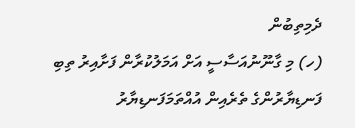ދެމިތިބުން
(ހ) މި ގާނޫނުއަސާސީ އަށް އަމަލުކުރާން ފަށާއިރު ތިބި ފަނޑިޔާރުންގެ ތެރެއިން އުއްތަމަފަނޑިޔާރު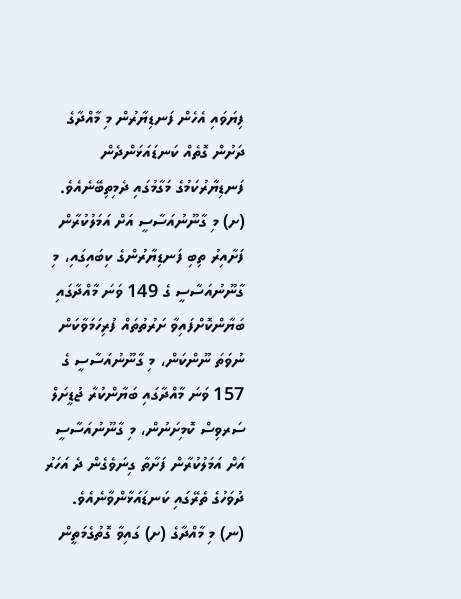ފިޔަވައި އެހެން ފަނޑިޔާރުން މި މާއްދާގެ ދަށުން ގޮތެއް ކަނޑައަޅަންދެން ފަނޑިޔާރުކަމުގެ މަގާމުގައި ދެމިތިބޭނެއެވެ.
(ށ) މި ގާނޫނުއަސާސީ އަށް އަމަލުކުރާން ފަށާއިރު ތިބި ފަނޑިޔާރުންގެ ކިބައިގައި، މި ގާނޫނުއަސާސީ ގެ 149 ވަނަ މާއްދާގައި ބަޔާންކޮށްފައިވާ ށަރުތުތައް ފުރިހަމަވާކަން ނުވަތަ ނޫންކަން، މި ގާނޫނުއަސާސީ ގެ 157 ވަނަ މާއްދާގައި ބަޔާންކުރާ ޖުޑީށަލް ސަރވިސް ކޮމިށަނުން، މި ގާނޫނުއަސާސީ އަށް އަމަލުކުރާން ފަށާތާ ގިނަވެގެން ދެ އަހަރު ދުވަހުގެ ތެރޭގައި ކަނޑައަޅާންވާނެއެވެ.
(ނ) މި މާއްދާގެ (ށ) ގައިވާ ގޮތުގެމަތީން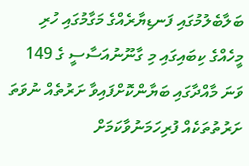ބަލާބެލުމުގައި ފަނޑިޔާރެއްގެ މަގާމުގައި ހުރި މީހެއްގެ ކިބައިގައި މި ގާނޫނުއަސާސީ ގެ 149 ވަނަ މާއްދާގައި ބަޔާންކޮށްފައިވާ ށަރުތެއް ނުވަތަ ށަރުތުތަކެއް ފުރިހަމަނުވާކަމަށް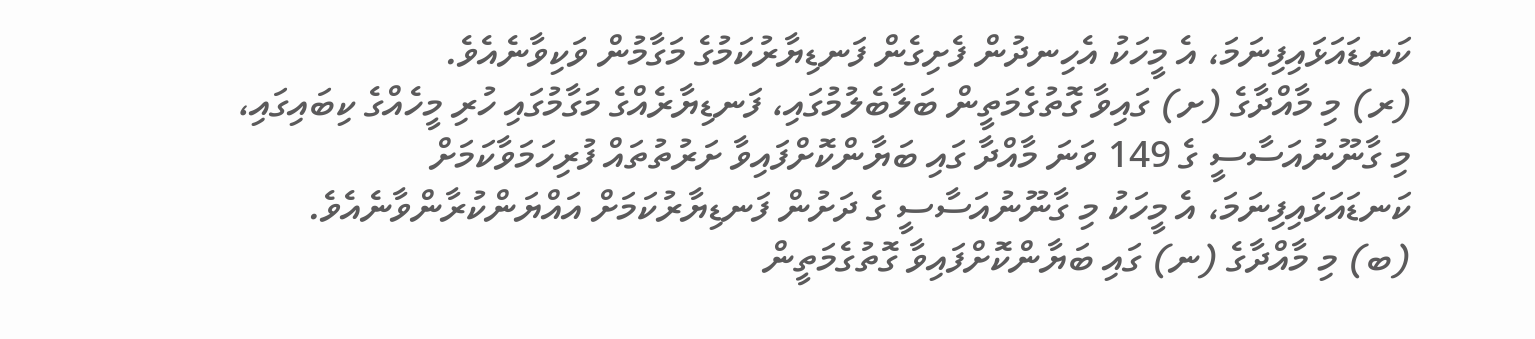ކަނޑައަޅައިފިނަމަ، އެ މީހަކު އެހިނދުން ފެށިގެން ފަނޑިޔާރުކަމުގެ މަގާމުން ވަކިވާނެއެވެ.
(ރ) މި މާއްދާގެ (ށ) ގައިވާ ގޮތުގެމަތީން ބަލާބެލުމުގައި، ފަނޑިޔާރެއްގެ މަގާމުގައި ހުރި މީހެއްގެ ކިބައިގައި، މި ގާނޫނުއަސާސީ ގެ 149 ވަނަ މާއްދާ ގައި ބަޔާންކޮށްފައިވާ ށަރުތުތައް ފުރިހަމަވާކަމަށް ކަނޑައަޅައިފިނަމަ، އެ މީހަކު މި ގާނޫނުއަސާސީ ގެ ދަށުން ފަނޑިޔާރުކަމަށް އައްޔަންކުރާންވާނެއެވެ.
(ބ) މި މާއްދާގެ (ނ) ގައި ބަޔާންކޮށްފައިވާ ގޮތުގެމަތީން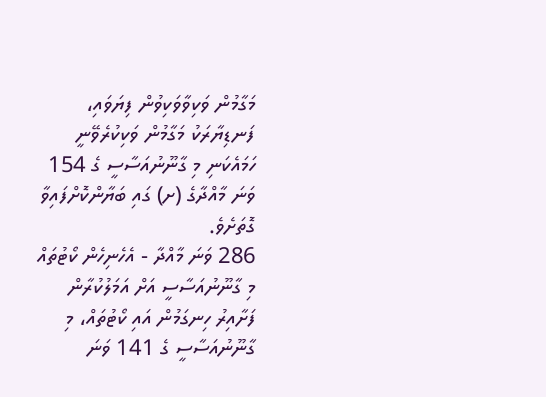މަގާމުން ވަކިވާވަކިވުން ފިޔަވައި، ފަނޑިޔާރަކު މަގާމުން ވަކިކުރެވޭނީ ހަމައެކަނި މި ގާނޫނުއަސާސީ ގެ 154 ވަނަ މާއްދާގެ (ށ) ގައި ބަޔާންކޮށްފައިވާ ގޮތަށެވެ.
286 ވަނަ މާއްދާ - އެހެނިހެން ކޯޓުތައް
މި ގާނޫނުއަސާސީ އަށް އަމަލުކުރާން ފަށާއިރު ހިނގަމުން އައި ކޯޓުތައް، މި ގާނޫނުއަސާސީ ގެ 141 ވަނަ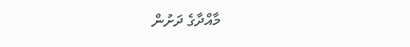މާއްދާގެ ދަށުން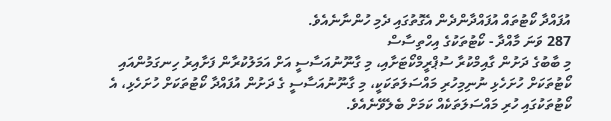އުފައްދާ ކޯޓުތައް އުފައްދާންދެން އެގޮތުގައި ދެމި ހުންނާނެއެވެ.
287 ވަނަ މާއްދާ - ކޯޓުތަކުގެ އިހްތިސާސް
މި ބާބުގެ ދަށުން ގާއިމްކުރާ ސުޕްރީމްކޯޓަށާއި، މި ގާނޫނުއަސާސީ އަށް އަމަލުކުރާން ފަށާއިރު ހިނގަމުންއައި ކޯޓުތަކަށް ހުށަހެޅި ނުނިމިހުރި މައްސަލަތަކަކީ، މި ގާނޫނުއަސާސީ ގެ ދަށުން އުފައްދާ ކޯޓުތަކަށް ހުށަހެޅި، އެ ކޯޓުތަކުގައި ހުރި މައްސަލަތަކެއް ކަމަށް ބެލެވޭނެއެވެ.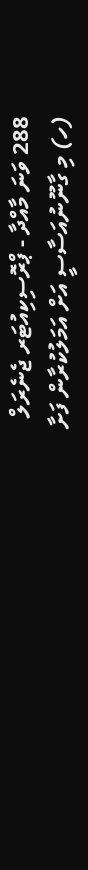288 ވަނަ މާއްދާ - ޕްރޮސިކިއުޓަރ ޖެނެރަލް
(ހ) މި ގާނޫނުއަސާސީ އަށް އަމަލުކުރާން ފަށާ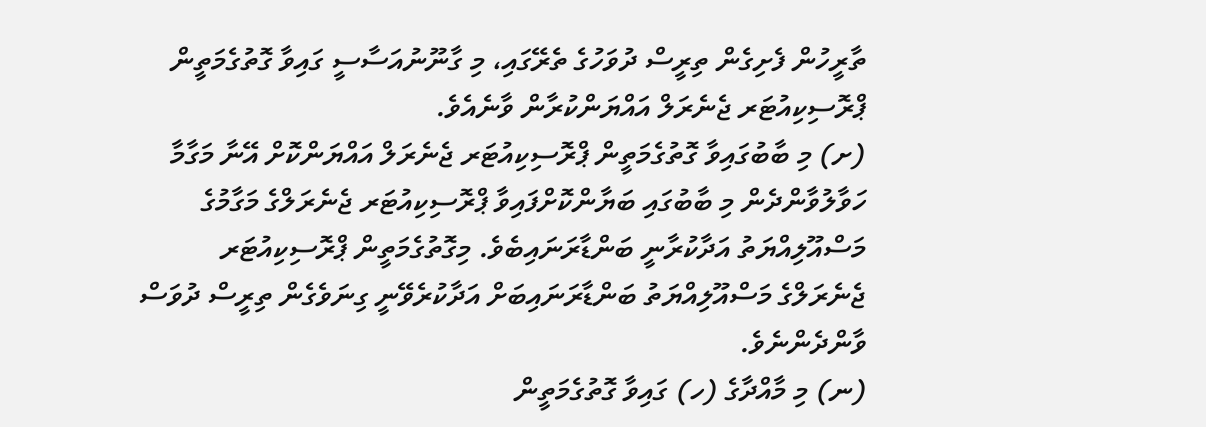ތާރީހުން ފެށިގެން ތިރީސް ދުވަހުގެ ތެރޭގައި، މި ގާނޫނުއަސާސީ ގައިވާ ގޮތުގެމަތީން ޕްރޮސިކިއުޓަރ ޖެނެރަލް އައްޔަންކުރާން ވާނެއެވެ.
(ށ) މި ބާބުގައިވާ ގޮތުގެމަތީން ޕްރޮސިކިއުޓަރ ޖެނެރަލް އައްޔަންކޮށް އޭނާ މަގާމާ ހަވާލުވާންދެން މި ބާބުގައި ބަޔާންކޮށްފައިވާ ޕްރޮސިކިއުޓަރ ޖެނެރަލްގެ މަގާމުގެ މަސްއޫލިއްޔަތު އަދާކުރާނީ ބަންޑާރަނައިބެވެ. މިގޮތުގެމަތީން ޕްރޮސިކިއުޓަރ ޖެނެރަލްގެ މަސްއޫލިއްޔަތު ބަންޑާރަނައިބަށް އަދާކުރެވޭނީ ގިނަވެގެން ތިރީސް ދުވަސް ވާންދެންނެވެ.
(ނ) މި މާއްދާގެ (ހ) ގައިވާ ގޮތުގެމަތީން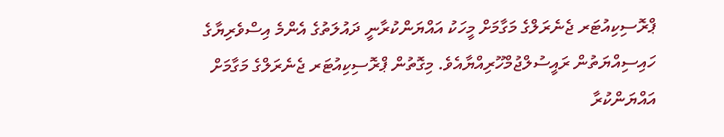ޕްރޮސިކިއުޓަރ ޖެނެރަލްގެ މަގާމަށް މީހަކު އައްޔަންކުރާނީ ދައުލަތުގެ އެންމެ އިސްވެރިޔާގެ ހައިސިއްޔަތުން ރައީސުލްޖުމްހޫރިއްޔާއެވެ. މިގޮތުން ޕްރޮސިކިއުޓަރ ޖެނެރަލްގެ މަގާމަށް އައްޔަންކުރާ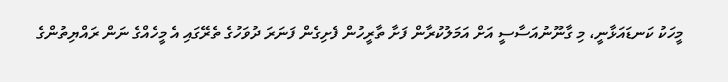މީހަކު ކަނޑައަޅާނީ، މި ގާނޫނުއަސާސީ އަށް އަމަލުކުރާން ފަށާ ތާރީހުން ފެށިގެން ފަނަރަ ދުވަހުގެ ތެރޭގައި އެ މީހެއްގެ ނަން ރައްޔިތުންގެ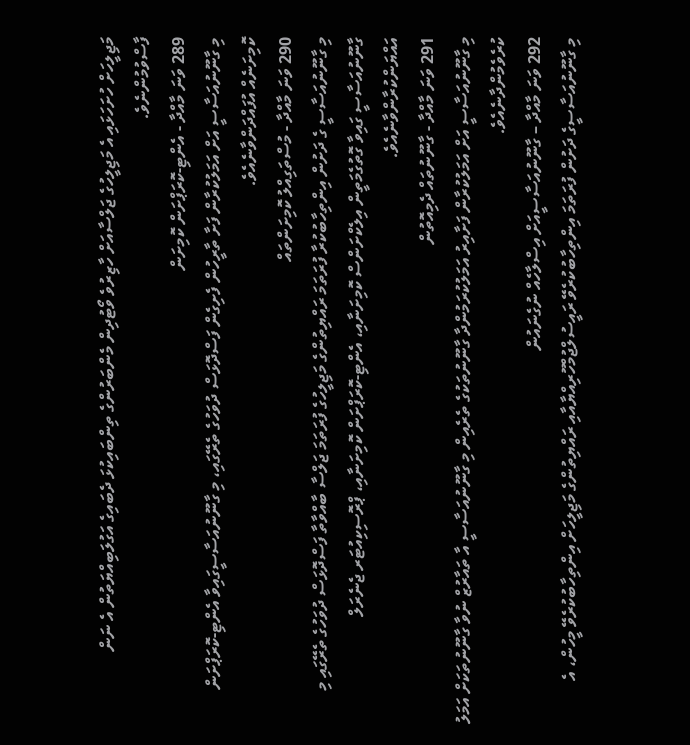މަޖިލީހަށް ހުށަހަޅައި އެ މަޖިލީހުގެ ޖަލްސާއަށް ހާޒިރުވެ ވޯޓުދިން މެންބަރުންގެ ތިންބައިކުޅަ ދެބައިގެ އަގުލަބިއްޔަތުން އެ ނަން ފާސްވުމުންނެވެ.
289 ވަނަ މާއްދާ - އެންޓި-ކޮރަޕްށަން ކޮމިށަން
މި ގާނޫނުއަސާސީ އަށް އަމަލުކުރާން ފަށާ ތާރީހުން ފެށިގެން ފަސްދޮޅަސް ދުވަހުގެ ތެރޭގައި، މި ގާނޫނުއަސާސީގައިވާ އެންޓި-ކޮރަޕްށަން ކޮމިށަނެއް އުފައްދަންވާނެއެވެ.
290 ވަނަ މާއްދާ - މުސްތަގިއްލު ކޮމިށަންތައް
މި ގާނޫނުއަސާސީ ގެ ދަށުން އިންތިހާބުކުރާ ފުރަތަމަ ރައްޔިތުންގެ މަޖިލީހުގެ ފުރަތަމަ ޖަލްސާ ބާއްވާތާ ފަސްދޮޅަސް ދުވަހުގެ ތެރޭގައި މި ގާނޫނުއަސާސީ ގައިވާ ގޮތުގެމަތީން އިލެކްށަންސް ކޮމިށަނާއި، އެންޓި-ކޮރަޕްށަން ކޮމިށަނާއި، ޕްރޮސިކިއުޓަރ ޖެނެރަލް އައްޔަންކުރާންވާނެއެވެ.
291 ވަނަ މާއްދާ - ގާނޫނުތައް ދެމިއޮތުން
މި ގާނޫނުއަސާސީ އަށް އަމަލުކުރާން ފަށާއިރު އަމަލުކުރަމުންދާ ގާނޫނުތަކުގެ ތެރެއިން މި ގާނޫނުއަސާސީ އާ ތައާރުޒް ނުވާ ގާނޫނުތަކަށް އަމަލު ކުރެވެމުންދާނެއެވެ.
292 ވަނަ މާއްދާ – ގާނޫނުއަސާސީއަށް އިސްލާހެއް ނުގެނައުން
މި ގާނޫނުއަސާސީގެ ދަށުން ފުރަތަމަ އިންތިހާބުކުރެވޭ ރައީސުލްޖުމްހޫރިއްޔާއާއި ރައްޔިތުންގެ މަޖިލީހަށް އިންތިހާބުކުރެވޭ މީހުން، އެ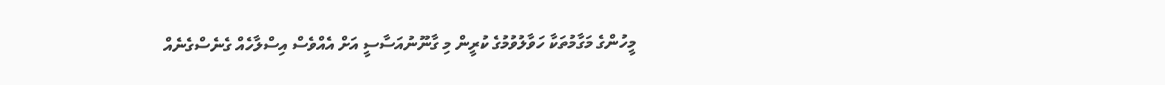މީހުންގެ މަގާމުތަކާ ހަވާލުވުމުގެ ކުރީން މި ގާނޫނުއަސާސީ އަށް އެއްވެސް އިސްލާހެއް ގެނެސްގެނެއް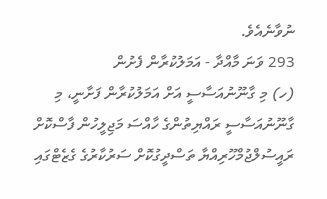ނުވާނެއެވެ.
293 ވަނަ މާއްދާ - އަމަލުކުރާން ފެށުން
(ހ) މި ގާނޫނުއަސާސީ އަށް އަމަލުކުރާން ފަށާނީ، މި ގާނޫނުއަސާސީ ރައްޔިތުންގެ ހާއްސަ މަޖިލީހުން ފާސްކޮށް ރައީސުލްޖުމްހޫރިއްޔާ ތަސްދީގުކޮށް ސަރުކާރުގެ ގެޒެޓްގައި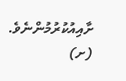ށާއިއުކުރުމުންނެވެ.
(ށ)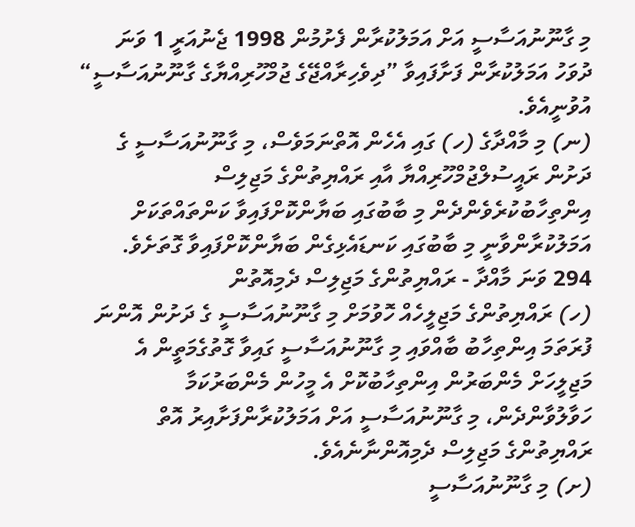މި ގާނޫނުއަސާސީ އަށް އަމަލުކުރާން ފެށުމުން 1998 ޖެނުއަރީ 1 ވަނަ ދުވަހު އަމަލުކުރާން ފަށާފައިވާ ”ދިވެހިރާއްޖޭގެ ޖުމްހޫރިއްޔާގެ ގާނޫނުއަސާސީ“ އުވުނީއެވެ.
(ނ) މި މާއްދާގެ (ހ) ގައި އެހެން އޮތްނަމަވެސް، މި ގާނޫނުއަސާސީ ގެ ދަށުން ރައީސުލްޖުމްހޫރިއްޔާ އާއި ރައްޔިތުންގެ މަޖިލިސް އިންތިހާބުކުރެވެންދެން މި ބާބުގައި ބަޔާންކޮށްފައިވާ ކަންތައްތަކަށް އަމަލުކުރާންވާނީ މި ބާބުގައި ކަނޑައެޅިގެން ބަޔާންކޮށްފައިވާ ގޮތަށެވެ.
294 ވަނަ މާއްދާ - ރައްޔިތުންގެ މަޖިލިސް ދެމިއޮތުން
(ހ) ރައްޔިތުންގެ މަޖިލީހެއް ހޮވުމަށް މި ގާނޫނުއަސާސީ ގެ ދަށުން އޮންނަ ފުރަތަމަ އިންތިހާބު ބާއްވައި މި ގާނޫނުއަސާސީ ގައިވާ ގޮތުގެމަތީން އެ މަޖިލީހަށް މެންބަރުން އިންތިހާބުކޮށް އެ މީހުން މެންބަރުކަމާ ހަވާލުވާންދެން، މި ގާނޫނުއަސާސީ އަށް އަމަލުކުރާންފަށާއިރު އޮތް ރައްޔިތުންގެ މަޖިލިސް ދެމިއޮންނާނެއެވެ.
(ށ) މި ގާނޫނުއަސާސީ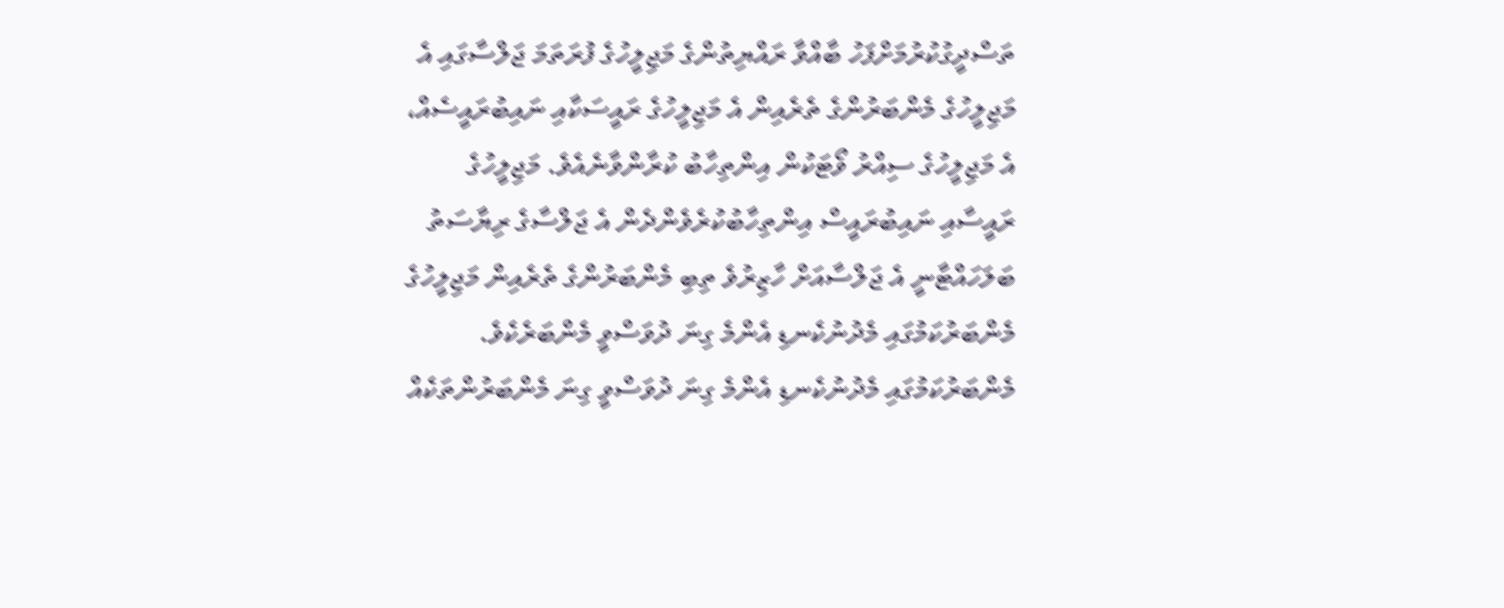ތަސްދީގުކުރުމަށްފަހު ބާއްވާ ރައްޔިތުންގެ މަޖިލީހުގެ ފުރަތަމަ ޖަލްސާގައި އެ މަޖިލީހުގެ މެންބަރުންގެ ތެރެއިން އެ މަޖިލީހުގެ ރައީސަކާއި ނައިބުރައީސެއް، އެ މަޖިލީހުގެ ސިއްރު ވޯޓަކުން އިންތިހާބު ކުރާންވާނެއެވެ. މަޖިލީހުގެ ރައީސާއި ނައިބުރައީސް އިންތިހާބުކުރެވެންދެން އެ ޖަލްސާގެ ރިޔާސަތު ބަލަހައްޓާނީ އެ ޖަލްސާއަށް ހާޒިރުވެ ތިބި މެންބަރުންގެ ތެރެއިން މަޖިލީހުގެ މެންބަރުކަމުގައި މެދުނުކެނޑި އެންމެ ގިނަ ދުވަސްވީ މެންބަރެކެވެ. މެންބަރުކަމުގައި މެދުނުކެނޑި އެންމެ ގިނަ ދުވަސްވީ ގިނަ މެންބަރުންތަކެއް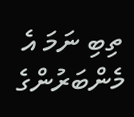ތިބި ނަމަ އެ މެންބަރުންގެ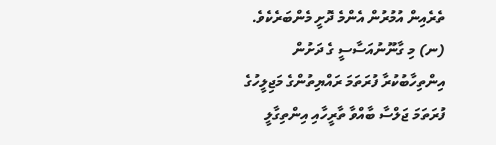ތެރެއިން އުމުރުން އެންމެ ދޮށީ މެންބަރެކެވެ.
(ނ) މި ގާނޫނުއަސާސީ ގެ ދަށުން އިންތިހާބުކުރާ ފުރަތަމަ ރައްޔިތުންގެ މަޖިލީހުގެ ފުރަތަމަ ޖަލްސާ ބާއްވާ ތާރީހާއި އިންތިގާލީ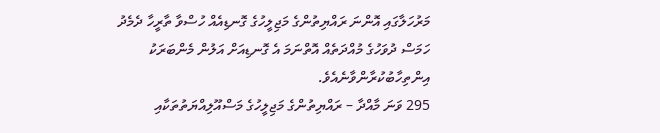މަރުހަލާގައި އޮންނަ ރައްޔިތުންގެ މަޖިލީހުގެ ގޮނޑިއެއް ހުސްވާ ތާރީހާ ދެމެދު ހަމަސް ދުވަހުގެ މުއްދަތެއް އޮތްނަމަ އެ ގޮނޑިއަށް އަލުން މެންބަރަކު އިންތިހާބުކުރާންވާނެއެވެ.
295 ވަނަ މާއްދާ – ރައްޔިތުންގެ މަޖިލީހުގެ މަސްއޫލިއްޔަތުތަކާއި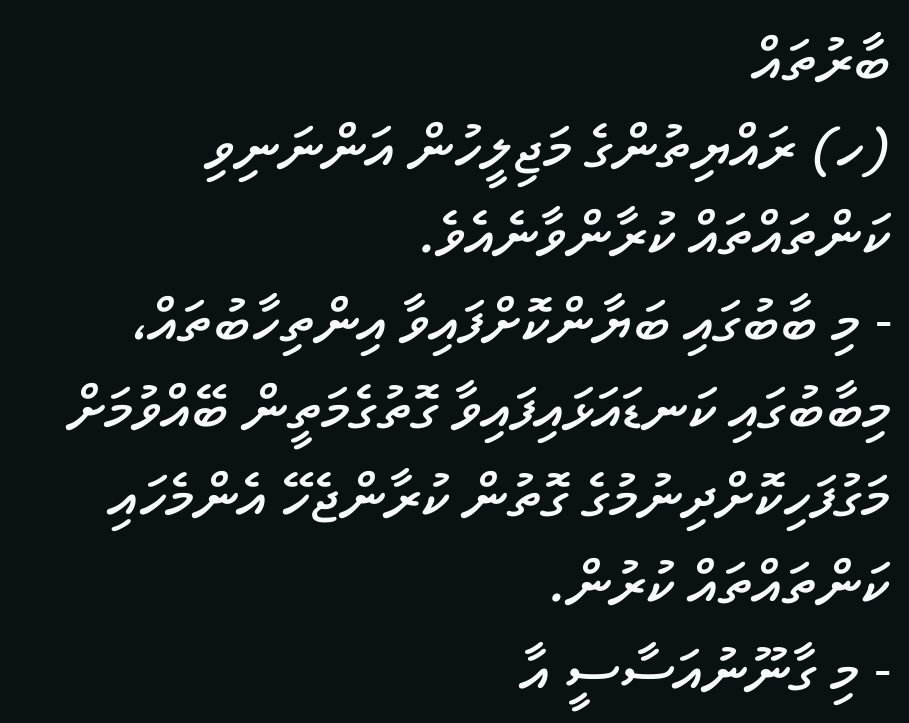ބާރުތައް
(ހ) ރައްޔިތުންގެ މަޖިލީހުން އަންނަނިވި ކަންތައްތައް ކުރާންވާނެއެވެ.
- މި ބާބުގައި ބަޔާންކޮށްފައިވާ އިންތިހާބުތައް، މިބާބުގައި ކަނޑައަޅައިފައިވާ ގޮތުގެމަތީން ބޭއްވުމަށް މަގުފަހިކޮށްދިނުމުގެ ގޮތުން ކުރާންޖެހޭ އެންމެހައި ކަންތައްތައް ކުރުން.
- މި ގާނޫނުއަސާސީ އާ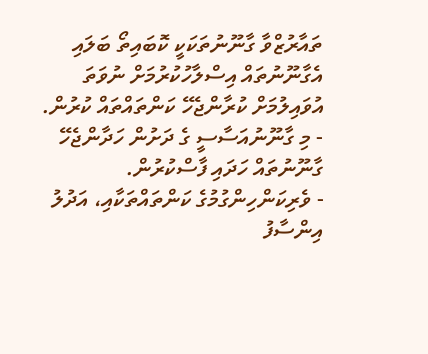ތައާރުޒްވާ ގާނޫނުތަކަކީ ކޮބައިތޯ ބަލައި އެގާނޫނުތައް އިސްލާހުކުރުމަށް ނުވަތަ އުވައިލުމަށް ކުރާންޖެހޭ ކަންތައްތައް ކުރުން.
- މި ގާނޫނުއަސާސީ ގެ ދަށުން ހަދާންޖެހޭ ގާނޫނުތައް ހަދައި ފާސްކުރުން.
- ވެރިކަންހިންގުމުގެ ކަންތައްތަކާއި، އަދުލު އިންސާފު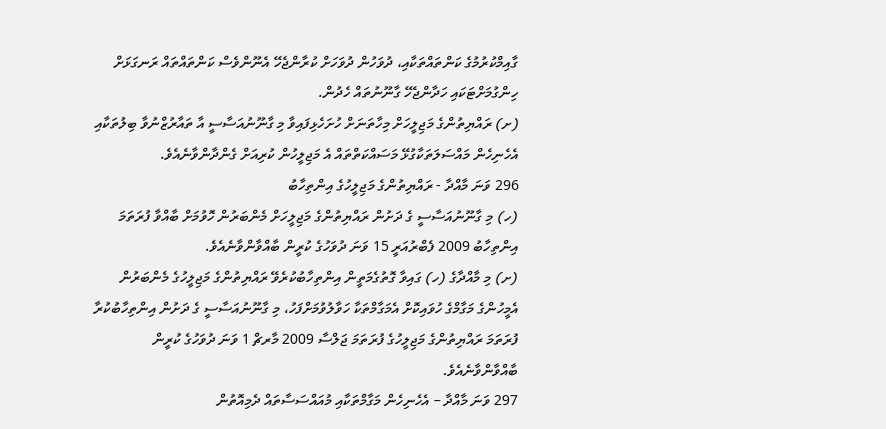ގާއިމްކުރުމުގެ ކަންތައްތަކާއި، ދުވަހުން ދުވަހަށް ކުރާންޖެހޭ އެނޫންވެސް ކަންތައްތައް ރަނގަޅަށް ހިންގުމަށްޓަކައި ހަދާންޖެހޭ ގާނޫނުތައް ހެދުން.
(ށ) ރައްޔިތުންގެ މަޖިލީހަށް މިހާތަނަށް ހުށަހެޅިފައިވާ މި ގާނޫނުއަސާސީ އާ ތައާރުޒްނުވާ ބިލުތަކާއި އެހެނިހެން މައްސަލަތަކާގުޅޭ މަސައްކަތްތައް އެ މަޖިލީހުން ކުރިއަށް ގެންދާންވާނެއެވެ.
296 ވަނަ މާއްދާ - ރައްޔިތުންގެ މަޖިލީހުގެ އިންތިހާބު
(ހ) މި ގާނޫނުއަސާސީ ގެ ދަށުން ރައްޔިތުންގެ މަޖިލީހަށް މެންބަރުން ހޮވުމަށް ބާއްވާ ފުރަތަމަ އިންތިހާބު 2009 ފެބްރުއަރީ 15 ވަނަ ދުވަހުގެ ކުރީން ބާއްވާންވާނެއެވެ.
(ށ) މި މާއްދާގެ (ހ) ގައިވާ ގޮތުގެމަތީން އިންތިހާބުކުރެވޭ ރައްޔިތުންގެ މަޖިލީހުގެ މެންބަރުން އެމީހުންގެ މަގާމްގެ ހުވައިކޮށް އެމަގާމްތަކާ ހަވާލުވުމަށްފަހު، މި ގާނޫނުއަސާސީ ގެ ދަށުން އިންތިހާބުކުރާ ފުރަތަމަ ރައްޔިތުންގެ މަޖިލީހުގެ ފުރަތަމަ ޖަލްސާ 2009 މާރޗް 1 ވަނަ ދުވަހުގެ ކުރީން ބާއްވާންވާނެއެވެ.
297 ވަނަ މާއްދާ – އެހެނިހެން މަގާމްތަކާއި މުއައްސަސާތައް ދެމިއޮތުން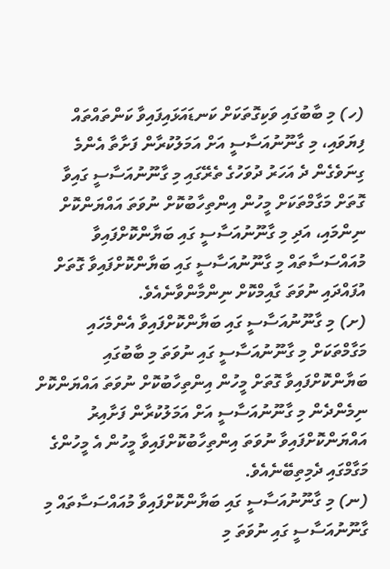(ހ) މި ބާބުގައި ވަކިގޮތަކަށް ކަނޑައަޅައިފައިވާ ކަންތައްތައް ފިޔަވައި، މި ގާނޫނުއަސާސީ އަށް އަމަލުކުރާން ފަށާތާ އެންމެ ގިނަވެގެން ދެ އަހަރު ދުވަހުގެ ތެރޭގައި މި ގާނޫނުއަސާސީ ގައިވާ ގޮތަށް މަގާމްތަކަށް މީހުން އިންތިހާބުކޮށް ނުވަތަ އައްޔަންކޮށް ނިންމައި، އަދި މި ގާނޫނުއަސާސީ ގައި ބަޔާންކޮށްފައިވާ މުއައްސަސާތައް މި ގާނޫނުއަސާސީ ގައި ބަޔާންކޮށްފައިވާ ގޮތަށް އުފައްދައި ނުވަތަ ގާއިމްކޮށް ނިންމާންވާނެއެވެ.
(ށ) މި ގާނޫނުއަސާސީ ގައި ބަޔާންކޮށްފައިވާ އެންމެހައި މަގާމްތަކަށް މި ގާނޫނުއަސާސީ ގައި ނުވަތަ މި ބާބުގައި ބަޔާންކޮށްފައިވާ ގޮތަށް މީހުން އިންތިހާބުކޮށް ނުވަތަ އައްޔަންކޮށް ނިމެންދެން މި ގާނޫނުއަސާސީ އަށް އަމަލުކުރާން ފަށާއިރު އައްޔަންކޮށްފައިވާ ނުވަތަ އިންތިހާބުކޮށްފައިވާ މީހުން އެ މީހުންގެ މަގާމްގައި ދެމިތިބޭނެއެވެ.
(ނ) މި ގާނޫނުއަސާސީ ގައި ބަޔާންކޮށްފައިވާ މުއައްސަސާތައް މި ގާނޫނުއަސާސީ ގައި ނުވަތަ މި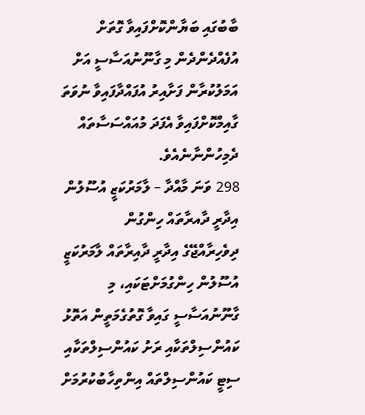ބާބުގައި ބަޔާންކޮށްފައިވާ ގޮތަށް އުފެއްދެންދެން މި ގާނޫނުއަސާސީ އަށް އަމަލުކުރާން ފަށާއިރު އުފައްދާފައިވާ ނުވަތަ ގާއިމްކޮށްފައިވާ އެފަދަ މުއައްސަސާތައް ދެމިހުންނާނެއެވެ.
298 ވަނަ މާއްދާ – ލާމަރުކަޒީ އުސޫލުން އިދާރީ ދާއރާތައް ހިންގުން
ދިވެހިރާއްޖޭގެ އިދާރީ ދާއިރާތައް ލާމަރުކަޒީ އުސޫލުން ހިންގުމަށްޓަކައި، މި ގާނޫނުއަސާސީ ގައިވާ ގޮތުގެމަތީން އަތޮޅު ކައުންސިލްތަކާއި ރަށު ކައުންސިލްތަކާއި ސިޓީ ކައުންސިލްތައް އިންތިހާބުކުރުމަށް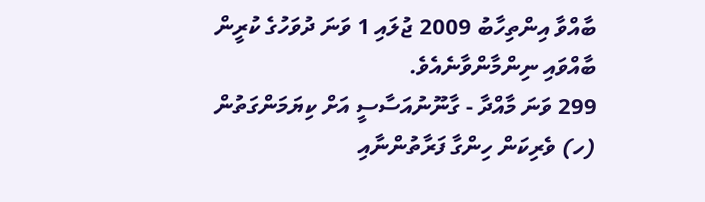ބާއްވާ އިންތިހާބު 2009 ޖުލައި 1 ވަނަ ދުވަހުގެ ކުރީން ބާއްވައި ނިންމާންވާނެއެވެ.
299 ވަނަ މާއްދާ - ގާނޫނުއަސާސީ އަށް ކިޔަމަންގަތުން
(ހ) ވެރިކަން ހިންގާ ފަރާތުންނާއި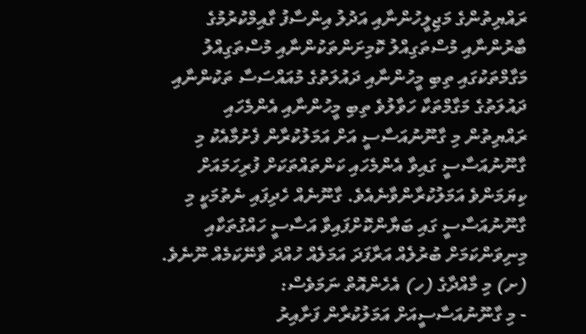ރައްޔިތުންގެ މަޖިލީހުންނާއި އަދުލު އިންސާފު ގާއިމްކުރުމުގެ ބާރުންނާއި މުސްތަގިއްލު ކޮމިށަންތަކުންނާއި މުސްތަގިއްލު މަގާމްތަކުގައި ތިބި މީހުންނާއި ދައުލަތުގެ މުއައްސަސާ ތަކުންނާއި ދައުލަތުގެ މަގާމްތަކާ ހަވާލުވެ ތިބި މީހުންނާއި އެންމެހައި ރައްޔިތުން މި ގާނޫނުއަސާސީ އަށް އަމަލުކުރާން ފެށުމާއެކު މި ގާނޫނުއަސާސީ ގައިވާ އެންމެހައި ކަންތައްތަކަށް ފުރިހަމައަށް ކިޔަމަންވެ އަމަލުކުރާންވާނެއެވެ. ގާނޫނެއް ހެދިފައި ނެތުމަކީ މި ގާނޫނުއަސާސީ ގައި ބަޔާންކޮށްފައިވާ އަސާސީ ހައްގުތަކާއި މިނިވަންކަމަށް ބުރުލެއް އަރާފަދަ އަމަލެއް ހުއްދަ ވާނޭކަމެއް ނޫނެވެ.
(ށ) މި މާއްދާގެ (ހ) އެހެންއޮތް ނަމަވެސް:
- މި ގާނޫނުއަސާސީއަށް އަމަލުކުރާން ފަށާއިރު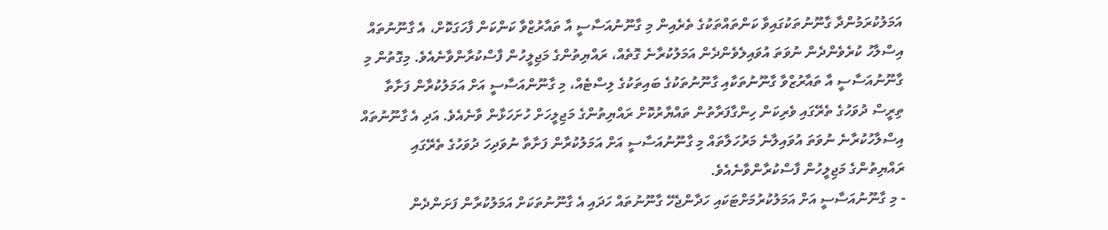އަމަލުކުރަމުންދާ ގާނޫނުތަކުގައިވާ ކަންތައްތަކުގެ ތެރެއިން މި ގާނޫނުއަސާސީ އާ ތައާރުޒްވާ ކަންކަން ފާހަގަކޮށް، އެ ގާނޫނުތައް އިސްލާހު ކުރެވެންދެން ނުވަތަ އުވައިލެވެންދެން އަމަލުކުރާނެ ގޮތެއް، ރައްޔިތުންގެ މަޖިލީހުން ފާސްކުރާންވާނެއެވެ. މިގޮތުން މި ގާނޫނުއަސާސީ އާ ތައާރުޒްވާ ގާނޫނުތަކާއި ގާނޫނުތަކުގެ ބައިތަކުގެ ލިސްޓެއް، މި ގާނޫންއަސާސީ އަށް އަމަލުކުރާން ފަށާތާ ތިރީސް ދުވަހުގެ ތެރޭގައި ވެރިކަން ހިންގާފަރާތުން ތައްޔާރުކޮށް ރައްޔިތުންގެ މަޖިލީހަށް ހުށަހަޅާން ވާނެއެވެ. އަދި އެ ގާނޫނުތައް އިސްލާހުކުރާނެ ނުވަތަ އުވައިލާނެ މަރުހަލާތައް މި ގާނޫނުއަސާސީ އަށް އަމަލުކުރާން ފަށާތާ ނުވަދިހަ ދުވަހުގެ ތެރޭގައި ރައްޔިތުންގެ މަޖިލީހުން ފާސްކުރާންވާނެއެވެ.
- މި ގާނޫނުއަސާސީ އަށް އަމަލުކުރުމަށްޓަކައި ހަދާންޖެހޭ ގާނޫނުތައް ހަދައި އެ ގާނޫނުތަކަށް އަމަލުކުރާން ފަށަންދެން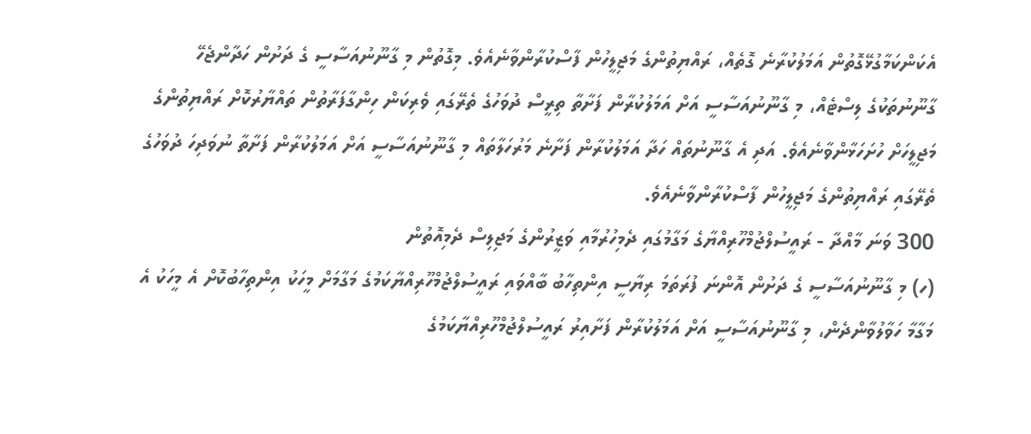އެކަންކަމާގުޅޭގޮތުން އަމަލުކުރާނެ ގޮތެއް، ރައްޔިތުންގެ މަޖިލީހުން ފާސްކުރާންވާނެއެވެ. މިގޮތުން މި ގާނޫނުއަސާސީ ގެ ދަށުން ހަދާންޖެހޭ ގާނޫނުތަކުގެ ލިސްޓެއް، މި ގާނޫނުއަސާސީ އަށް އަމަލުކުރާން ފަށާތާ ތިރީސް ދުވަހުގެ ތެރޭގައި ވެރިކަން ހިންގާފަރާތުން ތައްޔާރުކޮށް ރައްޔިތުންގެ މަޖިލީހަށް ހުށަހަޅާންވާނެއެވެ. އަދި އެ ގާނޫނުތައް ހަދާ އަމަލުކުރާން ފަށާނެ މަރުހަލާތައް މި ގާނޫނުއަސާސީ އަށް އަމަލުކުރާން ފަށާތާ ނުވަދިހަ ދުވަހުގެ ތެރޭގައި ރައްޔިތުންގެ މަޖިލީހުން ފާސްކުރާންވާނެއެވެ.
300 ވަނަ މާއްދާ - ރައީސުލްޖުމްހޫރިއްޔާގެ މަގާމުގައި ދެމިހުރުމާއި ވަޒީރުންގެ މަޖިލިސް ދެމިއޮތުން
(ހ) މި ގާނޫނުއަސާސީ ގެ ދަށުން އޮންނަ ފުރަތަމަ ރިޔާސީ އިންތިހާބު ބާއްވައި ރައީސުލްޖުމްހޫރިއްޔާކަމުގެ މަގާމަށް މީހަކު އިންތިހާބުކޮށް އެ މީހަކު އެ މަގާމާ ހަވާލުވާންދެން، މި ގާނޫނުއަސާސީ އަށް އަމަލުކުރާން ފަށާއިރު ރައީސުލްޖުމްހޫރިއްޔާކަމުގެ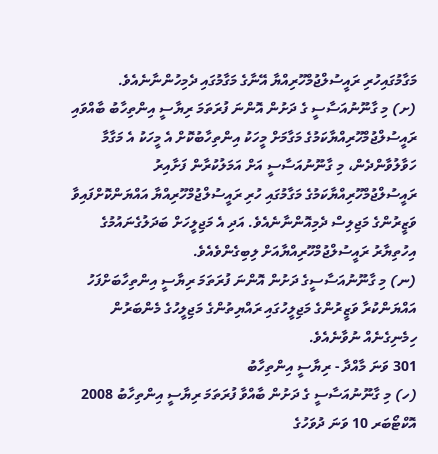މަގާމުގައިހުރި ރައީސުލްޖުމްހޫރިއްޔާ އޭނާގެ މަގާމުގައި ދެމިހުންނާނެއެވެ.
(ށ) މި ގާނޫނުއަސާސީ ގެ ދަށުން އޮންނަ ފުރަތަމަ ރިޔާސީ އިންތިހާބު ބާއްވައި ރައީސުލްޖުމްހޫރިއްޔާކަމުގެ މަގާމަށް މީހަކު އިންތިހާބުކޮށް އެ މީހަކު އެ މަގާމާ ހަވާލުވާންދެން، މި ގާނޫނުއަސާސީ އަށް އަމަލުކުރާން ފަށާއިރު ރައީސުލްޖުމްހޫރިއްޔާކަމުގެ މަގާމުގައި ހުރި ރައީސުލްޖުމްހޫރިއްޔާ އައްޔަންކޮށްފައިވާ ވަޒީރުންގެ މަޖިލިސް ދެމިއޮންނާނެއެވެ. އަދި އެ މަޖިލީހަށް ބަދަލުގެނައުމުގެ އިހުތިޔާރު ރައީސުލްޖުމްހޫރިއްޔާއަށް ލިބިގެންވެއެވެ.
(ނ) މި ގާނޫނުއަސާސީގެ ދަށުން އޮންނަ ފުރަތަމަ ރިޔާސީ އިންތިހާބަށްފަހު އައްޔަންކުރާ ވަޒީރުންގެ މަޖިލީހުގައި ރައްޔިތުންގެ މަޖިލީހުގެ މެންބަރުން ހިމެނިގެނެއް ނުވާނެއެވެ.
301 ވަނަ މާއްދާ - ރިޔާސީ އިންތިހާބު
(ހ) މި ގާނޫނުއަސާސީ ގެ ދަށުން ބާއްވާ ފުރަތަމަ ރިޔާސީ އިންތިހާބު 2008 އޮކްޓޯބަރ 10 ވަނަ ދުވަހުގެ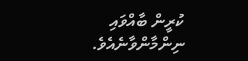ކުރީން ބާއްވައި ނިންމާންވާނެއެވެ.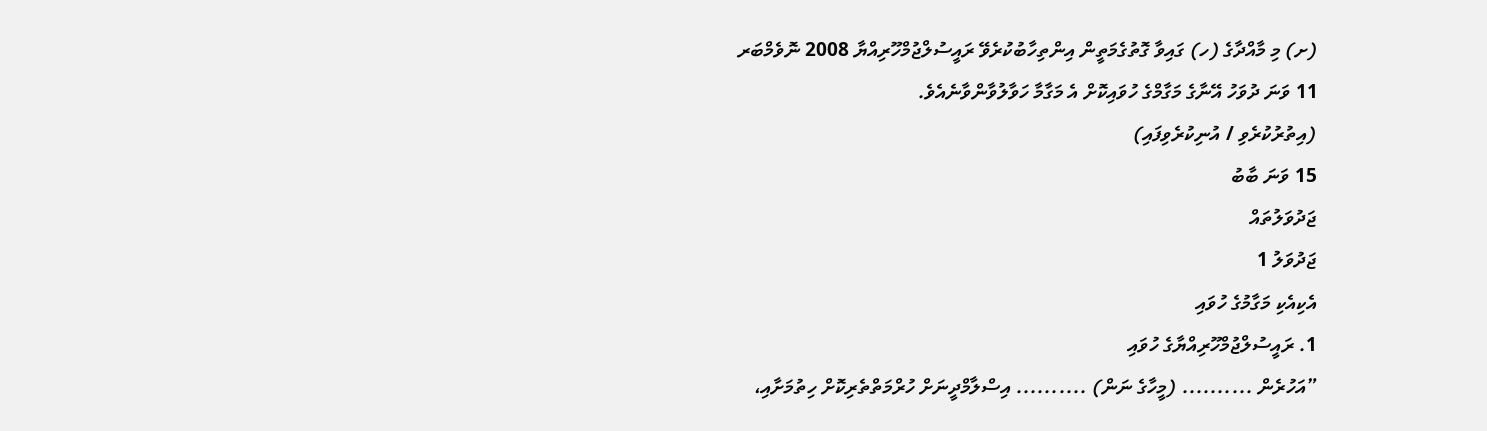(ށ) މި މާއްދާގެ (ހ) ގައިވާ ގޮތުގެމަތީން އިންތިހާބުކުރެވޭ ރައީސުލްޖުމްހޫރިއްޔާ 2008 ނޮވެމްބަރ 11 ވަނަ ދުވަހު އޭނާގެ މަގާމްގެ ހުވައިކޮށް އެ މަގާމާ ހަވާލުވާންވާނެއެވެ.
(އިތުރުކުރެވި / އުނިކުރެވިފައި)
15 ވަނަ ބާބު
ޖަދުވަލުތައް
ޖަދުވަލު 1
އެކިއެކި މަގާމުގެ ހުވައި
1. ރައީސުލްޖުމްހޫރިއްޔާގެ ހުވައި
”އަހުރެން .......... (މީހާގެ ނަން) .......... އިސްލާމްދީނަށް ހުރްމަތްތެރިކޮށް ހިތުމަށާއި،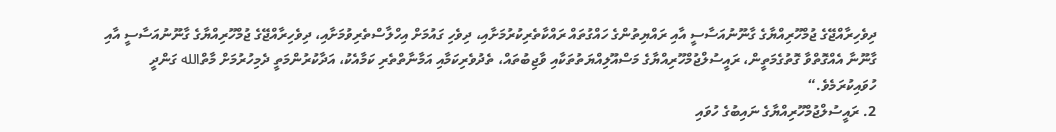ދިވެހިރާއްޖޭގެ ޖުމްހޫރިއްޔާގެ ގާނޫނުއަސާސީ އާއި ރައްޔިތުންގެ ހައްގުތައް ރައްކާތެރިކުރުމަށާއި، ދިވެހި ގައުމަށް އިހްލާސްތެރިވުމަށާއި، ދިވެހިރާއްޖޭގެ ޖުމްހޫރިއްޔާގެ ގާނޫނުއަސާސީ އާއި ގާނޫނާ އެއްގޮތްވާ ގޮތުގެމަތީން، ރައީސުލްޖުމްހޫރިއްޔާގެ މަސްއޫލިއްޔަތުތަކާއި ވާޖިބުތައް، ތެދުވެރިކަމާއި އަމާނާތްތެރި ކަމާއެކު، އަދާކުރުންމަތީ ދެމިހުރުމަށް މާތްالله ގަންދީ ހުވައިކުރަމެވެ.“
2. ރައީސުލްޖުމްހޫރިއްޔާގެ ނައިބުގެ ހުވައި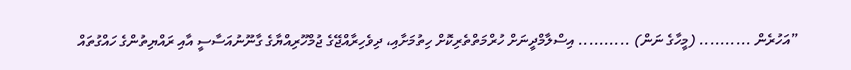”އަހުރެން .......... (މީހާގެ ނަން) .......... އިސްލާމްދީނަށް ހުރްމަތްތެރިކޮށް ހިތުމަށާއި، ދިވެހިރާއްޖޭގެ ޖުމްހޫރިއްޔާގެ ގާނޫނުއަސާސީ އާއި ރައްޔިތުންގެ ހައްގުތައް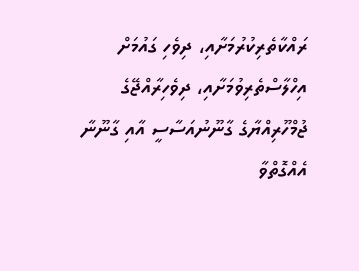ރައްކާތެރިކުރުމަށާއި، ދިވެހި ގައުމަށް އިހްލާސްތެރިވުމަށާއި، ދިވެހިރާއްޖޭގެ ޖުމްހޫރިއްޔާގެ ގާނޫނުއަސާސީ އާއި ގާނޫނާ އެއްގޮތްވާ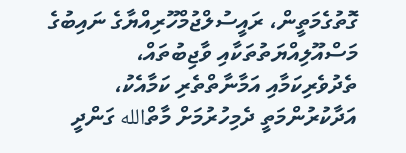ގޮތުގެމަތީން، ރައީސުލްޖުމްހޫރިއްޔާގެ ނައިބުގެ މަސްއޫލިއްޔަތުތަކާއި ވާޖިބުތައް، ތެދުވެރިކަމާއި އަމާނާތްތެރި ކަމާއެކު، އަދާކުރުންމަތީ ދެމިހުރުމަށް މާތްالله ގަންދީ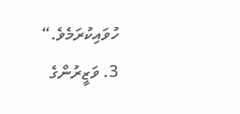ހުވައިކުރަމެވެ.“
3. ވަޒީރުންގެ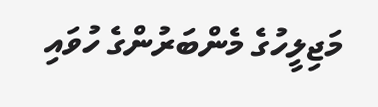މަޖިލީހުގެ މެންބަރުންގެ ހުވައި